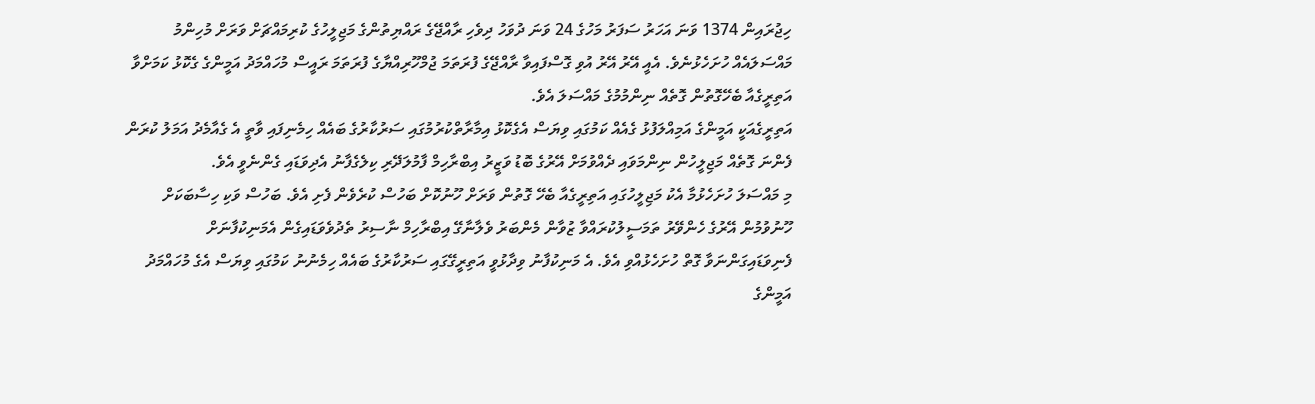ހިޖުރައިން 1374 ވަނަ އަހަރު ސަފަރު މަހުގެ 24 ވަނަ ދުވަހު ދިވެހި ރާއްޖޭގެ ރައްޔިތުންގެ މަޖިލީހުގެ ކުރިމައްޗަށް ވަރަށް މުހިންމު މައްސަލައެއް ހުށަހެޅުނެވެ. އެއީ އޭރު އޭރު އުވި ގޮސްފައިވާ ރާއްޖޭގެ ފުރަތަމަ ޖުމްހޫރިއްޔާގެ ފުރަތަމަ ރައީސް މުހައްމަދު އަމީންގެ ގެކޮޅު ކަމަށްވާ އަތިރީގެއާ ބެހޭގޮތުން ގޮތެއް ނިންމުމުގެ މައްސަލަ އެވެ.
އަތިރީގެއަކީ އަމީންގެ އަމިއްލަފުޅު ގެއެއް ކަމުގައި ވިޔަސް އެގެކޮޅު އިމާރާތްކުރުމުގައި ސަރުކާރުގެ ބައެއް ހިމެނިފައި ވާތީ އެ ގެއާމެދު އަމަލު ކުރަން ފެންނަ ގޮތެއް މަޖިލީހުން ނިންމަވައި ދެއްވުމަށް އޭރުގެ ބޮޑު ވަޒީރު އިބްރާހިމް ފާމުލަދޭރި ކިލެގެފާނު އެދިވަޑައި ގެންނެވީ އެވެ.
މި މައްސަލަ ހުށަހެޅުމާ އެކު މަޖިލީހުގައި އަތިރީގެއާ ބެހޭ ގޮތުން ވަރަށް ހޫނުކޮށް ބަހުސް ކުރެވެން ފެށި އެވެ. ބަހުސް ވަކި ހިސާބަކަށް ހޫނުވުމުން އޭރުގެ ހެންވޭރު ތަމަސީލުކުރައްވާ ޒުވާން މެންބަރު ވެލާނާގޭ އިބްރާހިމް ނާސިރު ތެދުވެވަޑައިގެން އެމަނިކުފާނަށް ފެނިވަޑައިގަންނަވާ ގޮތް ހުށަހެޅުއްވި އެވެ. އެ މަނިކުފާނު ވިދާޅުވީ އަތިރީގޭގައި ސަރުކާރުގެ ބައެއް ހިމެނުނު ކަމުގައި ވިޔަސް އެގެ މުހައްމަދު އަމީންގެ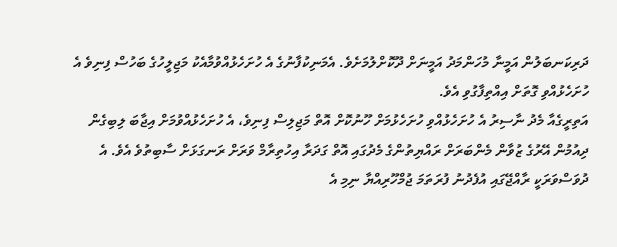ދަރިކަނބަލުން އަމީނާ މުހަންމަދު އަމީނަށް ދޫކޮށްލުމަށެވެ. އެމަނިކުފާނުގެ އެ ހުށަހެޅުއްވުމާއެކު މަޖިލީހުގެ ބަހުސް ފިނިވެ އެ ހުށަހެޅުއްވި ގޮތަށް އިއްތިފާގުވި އެވެ.
އަތިރީގެއާ މެދު ނާސިރު އެ ހުށަހެޅުއްވި ހުށަހެޅުމަށް ހޫނުކޮށް އޮތް މަޖިލިސް ފިނިވެ، އެ ހުށަހެޅުއްވުމަށް އިޖާބަ ލިބިގެން ދިއުމުން އޭރުގެ ޒުވާން މެންބަރަށް ރައްޔިތުންގެ މެދުގައި އޮތް ގަދަރާ އިހުތިރާމް ވަރަށް ރަނގަޅަށް ސާބިތުވެ އެވެ. އެ ދުވަސްވަރަކީ ރާއްޖޭގައި އުފެދުނު ފުރަތަމަ ޖުމްހޫރިއްޔާ ނިމި އެ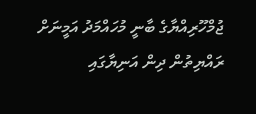ޖުމްހޫރިއްޔާގެ ބާނީ މުހައްމަދު އަމީނަށް ރައްޔިތުން ދިން އަނިޔާގައި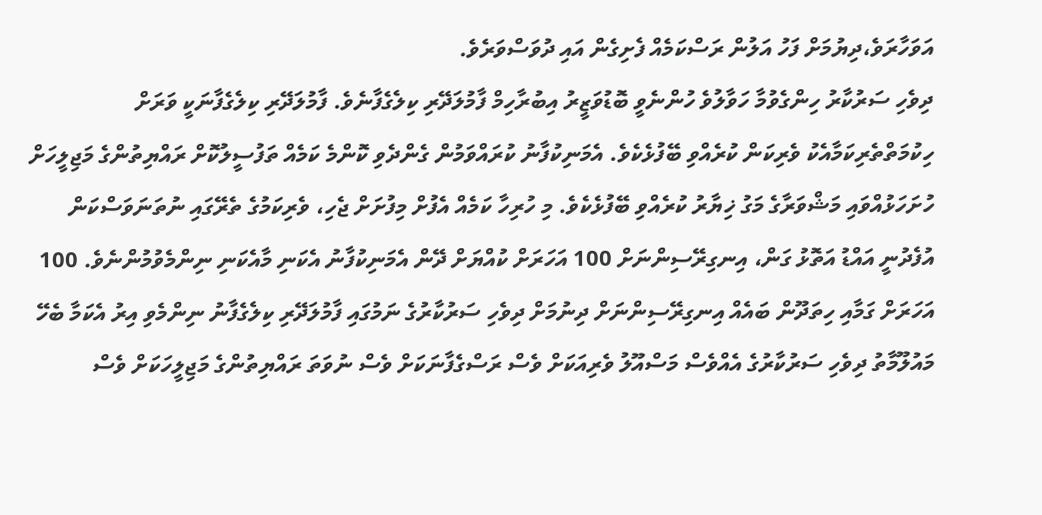އަވަހާރަވެ،ދިޔުމަށް ފަހު އަލުން ރަސްކަމެއް ފެށިގެން އައި ދުވަސްވަރެވެ.
ދިވެހި ސަރުކާރު ހިންގެވުމާ ހަވާލުވެ ހުންނެވީ ބޮޑުވަޒީރު އިބުރާހިމް ފާމުލަދޭރި ކިލެގެފާނެވެ. ފާމުލަދޭރި ކިލެގެފާނަކީ ވަރަށް ހިކުމަތްތެރިކަމާއެކު ވެރިކަން ކުރެއްވި ބޭފުޅެކެވެ. އެމަނިކުފާނު ކުރައްވަމުން ގެންދެވި ކޮންމެ ކަމެއް ތަފުސީލުކޮށް ރައްޔިތުންގެ މަޖިލީހަށް ހުށަހަޅުއްވައި މަޝްވަރާގެ މަގު ޚިޔާރު ކުރެއްވި ބޭފުޅެކެވެ. މި ހުރިހާ ކަމެއް އެފުށް މިފުށަށް ޖެހި، ވެރިކަމުގެ ތެރޭގައި ނުތަނަވަސްކަން އުފެދުނީ އައްޑު އަތޮޅު ގަން، އިނގިރޭސިންނަށް 100 އަހަރަށް ކުއްޔަށް ދޭން އެމަނިކުފާނު އެކަނި މާއެކަނި ނިންމެވުމުންނެވެ. 100 އަހަރަށް ގަމާއި ހިތަދޫން ބައެއް އިނގިރޭސިންނަށް ދިނުމަށް ދިވެހި ސަރުކާރުގެ ނަމުގައި ފާމުލަދޭރި ކިލެގެފާނު ނިންމެވި އިރު އެކަމާ ބެހޭ މައުލޫމާތު ދިވެހި ސަރުކާރުގެ އެއްވެސް މަސްއޫލު ވެރިއަކަށް ވެސް ރަސްގެފާނަކަށް ވެސް ނުވަތަ ރައްޔިތުންގެ މަޖިލީހަކަށް ވެސް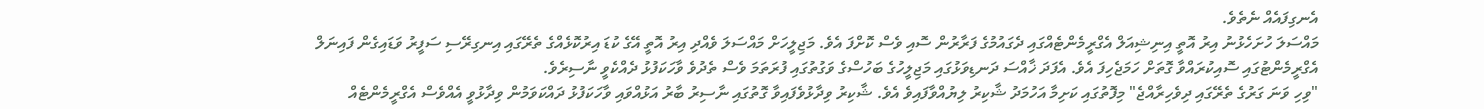އެނގިފައެއް ނެތެވެ.
މައްސަލަ ހުށަހެޅުނު އިރު އޮތީ އިނިޝިއަލް އެގްރީމެންޓެއްގައި ދެގައުމުގެ ފަރާރުން ސޮއި ވެސް ކޮށްފަ އެވެ. މަޖިލީހަށް މައްސަލަ ވެއްދި އިރު އޮތީ އޭގެ ކުޑަ އިރުކޮޅެއްގެ ތެރޭގައި އިނގިރޭސި ސަފީރު ވަޑައިގެން ފައިނަލް އެގްރީމެންޓުގައި ސޮއިކުރައްވާ ގޮތަށް ހަމަޖެހިފަ އެވެ. އެފަދަ ޚާއްސަ ދަނޑިވަޅުގައި މަޖިލީހުގެ ބަހުސްގެ ވަގުތުގައި ފުރަތަމަ ވެސް ތެދުވެ ވާހަކަފުޅު ދެއްކެވީ ނާސިރެވެ.
"ވިހި ވަނަ ގަރުގެ ތެރޭގައި ދިވެހިރާއްޖެ" މިފޮތުގައި ކަށިމާ އަހުމަދު ޝާކިރު ލިޔުއްވާފައިވެ އެވެ. ޝާކިރު ވިދާޅުވެފައިވާ ގޮތުގައި ނާސިރު ބާރު އަޅުއްވައި ވާހަކަފުޅު ދައްކަވަމުން ވިދާޅުވީ އެއްވެސް އެގްރީމެންޓެއް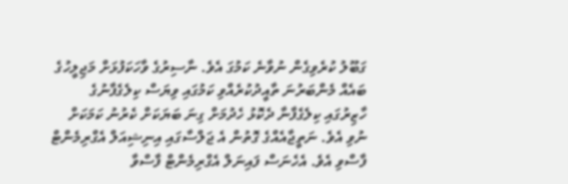ގަބޫލު ކުރެވިގެން ނުވާނެ ކަމުގަ އެވެ. ނާސިރުގެ ވާހަކަފުޅަށް މަޖިލީހުގެ ބައެއް މެންބަރުނަ ތާއީދުކުރެއްވި ކަމުގައި ވިޔަސް ކިލެގެފާނުގެ ހާޒިރުގައި ކިލެގެފާނާ ދެކޮޅު ހެދުމަށް ގިނަ ބަޔަކަށް ކެރުނު ކަމަކަށް ނުވި އެވެ. ނަތީޖާއެއްގެ ގޮތުން އެ ޖަލްސާގައި އިނިޝިއަލް އެގްރިމެންޓް ފާސްވި އެވެ. އެހެނަސް ފައިނަލް އެގްރިމެންޓް ފާސްވާ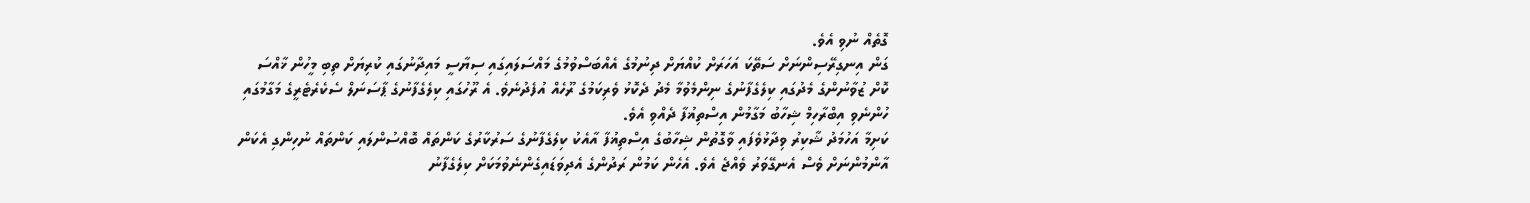ގޮތެއް ނުވި އެވެ.
ގަން އިނގިރޭސިންނަށް ސަތޭކަ އަހަރަށް ކުއްޔަށް ދިނުމުގެ އެއްބަސްވުމުގެ މައްސަލައިގައި ސިޔާސީ މައިދާނުގައި ކުރިޔަށް ތިބި މީހުން ޚާއްސަ ކޮށް ޒުވާނުންގެ މެދުގައި ކިލެގެފާނުގެ ނިންމެވުމާ މެދު ދެކޮޅު ވެރިކަމުގެ ރޫހެއް އުފެދުނެވެ. އެ ރޫހުގައި ކިލެގެފާނުގެ ޕާސަނަލް ސެކެރެޓެރީގެ މަގާމުގައި ހުންނެވި އިބްރާހިމް ޝިހާބު މަގާމުން އިސްތިޣުފާ ދެއްވި އެވެ.
ކަށިމާ އަހުމަދު ޝާކިރު ވިދާޅުވެފައި ވާގޮތުން ޝިހާބުގެ އިސްތިޣުފާ އާއެކު ކިލެގެފާނުގެ ސަރުކާރުގެ ކަންތައް ބޮއްސުންލައި ކަންތައް ނުހިންގި އެކަން އާންމުންނަށް ވެސް އެނގޭވަރު ވެއްޖެ އެވެ. އެހެން ކަމުން ރަދުންގެ އެދިވަޑައިގެންނެވުމަކަށް ކިލެގެފާނު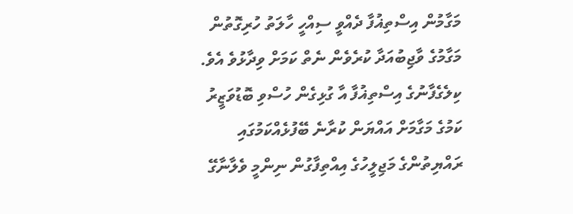މަގާމުން އިސްތިޣުފާ ދެއްވީ ސިއްހީ ހާލަތު ހުރިގޮތުން މަގާމުގެ ވާޖިބުއަދާ ކުރެވެން ނެތް ކަމަށް ވިދާޅުވެ އެވެ.
ކިލެގެފާނުގެ އިސްތިޣުފާ އާ ގުޅިގެން ހުސްވި ބޮޑުވަޒީރު ކަމުގެ މަގާމަށް އައްޔަން ކުރާނެ ބޭފުޅެއްކަމުގައި ރައްޔިތުންގެ މަޖިލީހުގެ އިއްތިފާގުން ނިންމީ ވެލާނާގޭ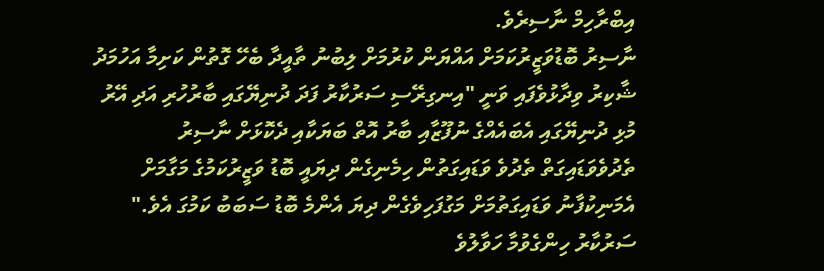އިބްރާހިމް ނާސިރެވެ.
ނާސިރު ބޮޑުވަޒީރުކަމަށް އައްޔަން ކުރުމަށް ލިބުނު ތާއީދާ ބެހޭ ގޮތުން ކަށިމާ އަހުމަދު ޝާކިރު ވިދާޅުވެފައި ވަނީ "އިނގިރޭސި ސަރުކާރު ފަދަ ދުނިޔޭގައި ބާރުހުރި އަދި އޭރު މުޅި ދުނިޔޭގައި އެބައެއްގެ ނުފޫޒާއި ބާރު އޮތް ބަޔަކާއި ދެކޮޅަށް ނާސިރު ތެދުވެވަޑައިގަތް ތެދުވެ ވަޑައިގަތުން ހިމެނިގެން ދިޔައީ ބޮޑު ވަޒީރުކަމުގެ މަގާމަށް އެމަނިކުފާނު ވަޑައިގަތުމަށް މަގުފަހިވެގެން ދިޔަ އެންމެ ބޮޑު ސަބަބު ކަމުގަ އެވެ."
ސަރުކާރު ހިންގެވުމާ ހަވާލުވެ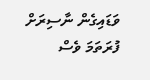ވަޑައިގެން ނާސިރަށް ފުރަތަމަ ވެސް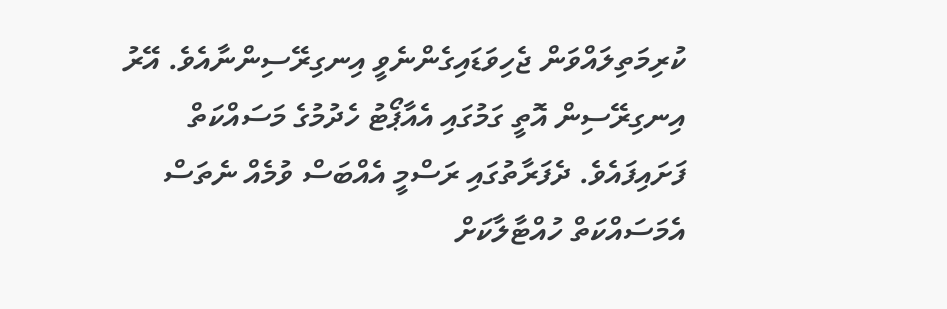ކުރިމަތިލައްވަން ޖެހިވަޑައިގެންނެވީ އިނގިރޭސިންނާއެވެ. އޭރު އިނގިރޭސިން އޮތީ ގަމުގައި އެއާޕޯޓު ހެދުމުގެ މަސައްކަތް ފަށައިފައެވެ. ދެފަރާތުގައި ރަސްމީ އެއްބަސް ވުމެއް ނެތަސް އެމަސައްކަތް ހުއްޓާލާކަށް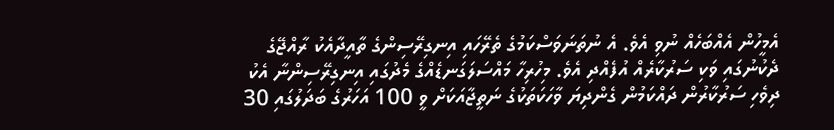އެމީހުން އެއްބަހެއް ނުވި އެވެ. އެ ނުތަނަވަސްކަމުގެ ތެރޭހައި އިނގިރޭސިންގެ ތާއީދާއެކު ރާއްޖޭގެ ދެކުނުގައި ވަކި ސަރުކާރެއް އުފެއްދި އެވެ. މިހުރިހާ މައްސަލަގަނޑެއްގެ މެދުގައި އިނގިރޭސިންނާ އެކު ދިވެހި ސަރުކާރުން ދައްކަމުން ގެންދިޔަ ވާހަކަތަކުގެ ނަތީޖާއަކަށް ވީ 100 އަހަރުގެ ބަދަލުގައި 30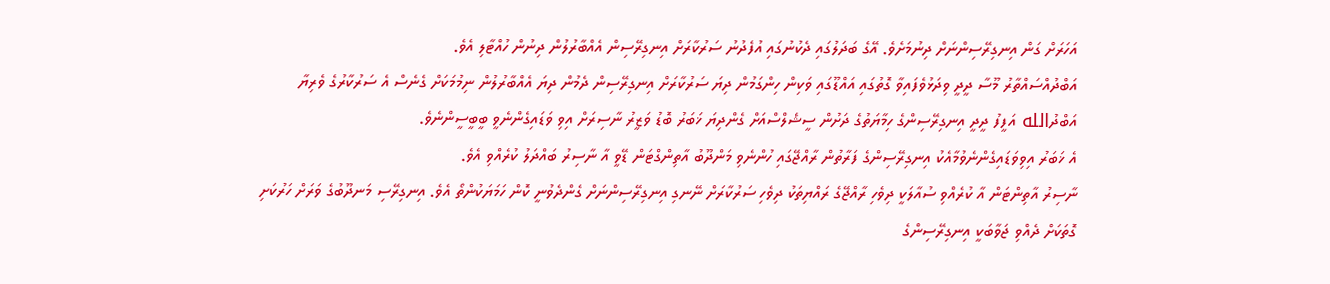އަހަރަށް ގަން އިނގިރޭސިންނަށް ދިނުމަށެވެ. އޭގެ ބަދަލުގައި ދެކުނުގައި އުފެދުނު ސަރުކާރަށް އިނގިރޭސިން އެއްބާރުލުން ދިނުން ހުއްޓާލި އެވެ.
އަބްދުއްސައްތާރު މޫސާ ދީދީ ވިދަޅުވެފައިވާ ގޮތުގައި އައްޑޫގައި ވަކިން ހިންގަމުން ދިޔަ ސަރުކާރަށް އިނގިރޭސިން ދެމުން ދިޔަ އެއްބާރުލުން ނިމުމަކަށް ގެނެސް އެ ސަރުކާރުގެ ވެރިޔާ އަބްދުالله އަފީފު ދީދީ އިނގިރޭސިންގެ ހިމާޔަތުގެ ދަށުން ސީޝެލްސްއަށް ގެންދިޔަ ޚަބަރު ބޮޑު ވަޒީރު ނާސިރަށް އިވި ވަޑައިގެންނެވީ ބީބީސީންނެވެ.
އެ ޚަބަރު އިވިވަޑައިގެންނެވުމާއެކު އިނގިރޭސިންގެ ފަރާތުން ރާއްޖޭގައި ހުންނެވި މަންދޫބު އާތިންގްޓަން ޑޭވީ އާ ނާސިރު ބައްދަލު ކުރެއްވި އެވެ.
ނާސިރު އާތިންޓަން އާ ކުރެއްވި ސުއާލަކީ ދިވެހި ރާއްޖޭގެ ރައްޔިތަކު ދިވެހި ސަރުކާރަށް ނޭނގި އިނގިރޭސިންނަށް ގެންދެވުނީ ކޮން ހަމަޔަކުންތޯ އެވެ. އިނގިރޭސި މަނދޫބުގެ ވަރަށް ހަރުކަށި ގޮތަކަށް ދެއްވި ޖަވާބަކީ އިނގިރޭސިންގެ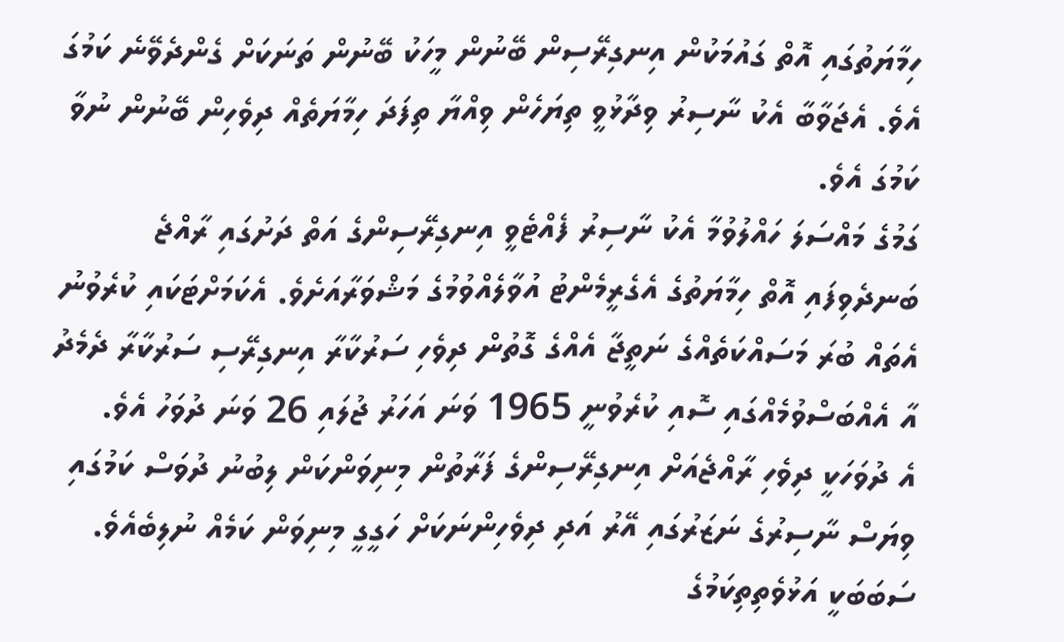ހިމާޔަތުގައި އޮތް ގައުމަކުން އިނގިރޭސިން ބޭނުން މީހަކު ބޭނުން ތަނަކަށް ގެންދެވޭނެ ކަމުގަ އެވެ. އެޖަވާބާ އެކު ނާސިރު ވިދާޅުވީ ތިޔަހެން ވިއްޔާ ތިފަދަ ހިމާޔަތެއް ދިވެހިން ބޭނުން ނުވާ ކަމުގަ އެވެ.
ގަމުގެ މައްސަލަ ހައްލުވުމާ އެކު ނާސިރު ފެއްޓެވީ އިނގިރޭސިންގެ އަތް ދަށުގައި ރާއްޖެ ބަނދެވިފައި އޮތް ހިމާޔަތުގެ އެގެރީމެންޓު އުވާލެއްވުމުގެ މަޝްވަރާއަށެވެ. އެކަމަށްޓަކައި ކުރެވުނު އެތައް ބުރަ މަސައްކަތެއްގެ ނަތީޖާ އެއްގެ ގޮތުން ދިވެހި ސަރުކާރާ އިނގިރޭސި ސަރުކާރާ ދެމެދު އާ އެއްބަސްވުމެއްގައި ސޮއި ކުރެވުނީ 1965 ވަނަ އަހަރު ޖުލައި 26 ވަނަ ދުވަހު އެވެ.
އެ ދުވަހަކީ ދިވެހި ރާއްޖެއަށް އިނގިރޭސިންގެ ފަރާތުން މިނިވަންކަން ލިބުނު ދުވަސް ކަމުގައި ވިޔަސް ނާސިރުގެ ނަޒަރުގައި އޭރު އަދި ދިވެހިންނަކަށް ހަގީގީ މިނިވަން ކަމެއް ނުލިބެއެވެ. ސަބަބަކީ އަޅުވެތިތިކަމުގެ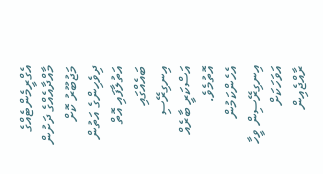އެގްރީމެންޓެއްގެ މާއްދާއެއްގެ ދަށުން މަޖުބޫރު ކޮށް ދިވެހިންގެ އަތުން އަތުލާފައި އޮތް ބައެއްގައި އިނގިރޭސި އަސްކަރީ ބާރެއް އޮތުމެވެ. އެހެންކަމުން އިނގިރޭސިން ވީހާ އަވަހަކަށް ރާއްޖެއިން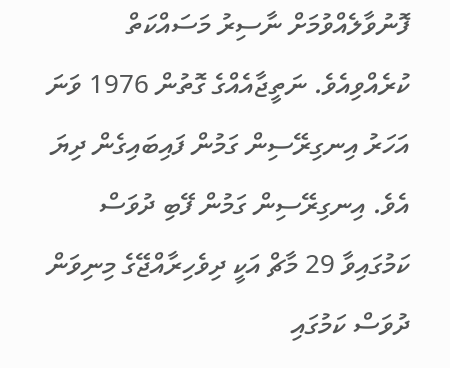ފޮނުވާލެއްވުމަށް ނާސިރު މަސައްކަތް ކުރެއްވިއެވެ. ނަތީޖާއެއްގެ ގޮތުން 1976 ވަނަ އަހަރު އިނގިރޭސިން ގަމުން ފައިބައިގެން ދިޔަ އެވެ. އިނގިރޭސިން ގަމުން ފޭބި ދުވަސް ކަމުގައިވާ 29 މާޗް އަކީ ދިވެހިރާއްޖޭގެ މިނިވަން ދުވަސް ކަމުގައި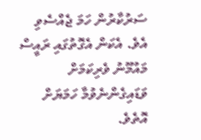ސަރުކާރުން ހަމަ ޖެއްސެވި އެވެ. އެކަން އެގޮތުގައި ރައީސް މައުމޫނު ވެރިކަމަށް ވަޑައިގެންނެވުމާ ހަމަޔަށް އޮތެވެ.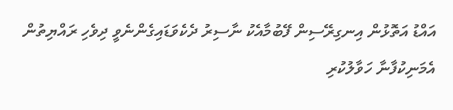އައްޑު އަތޮޅުން އިނގިރޭސިން ފޭބުމާއެކު ނާސިރު ދެކެވަޑައިގެންނެވީ ދިވެހި ރައްޔިތުން އެމަނިކުފާނާ ހަވާލުކުރި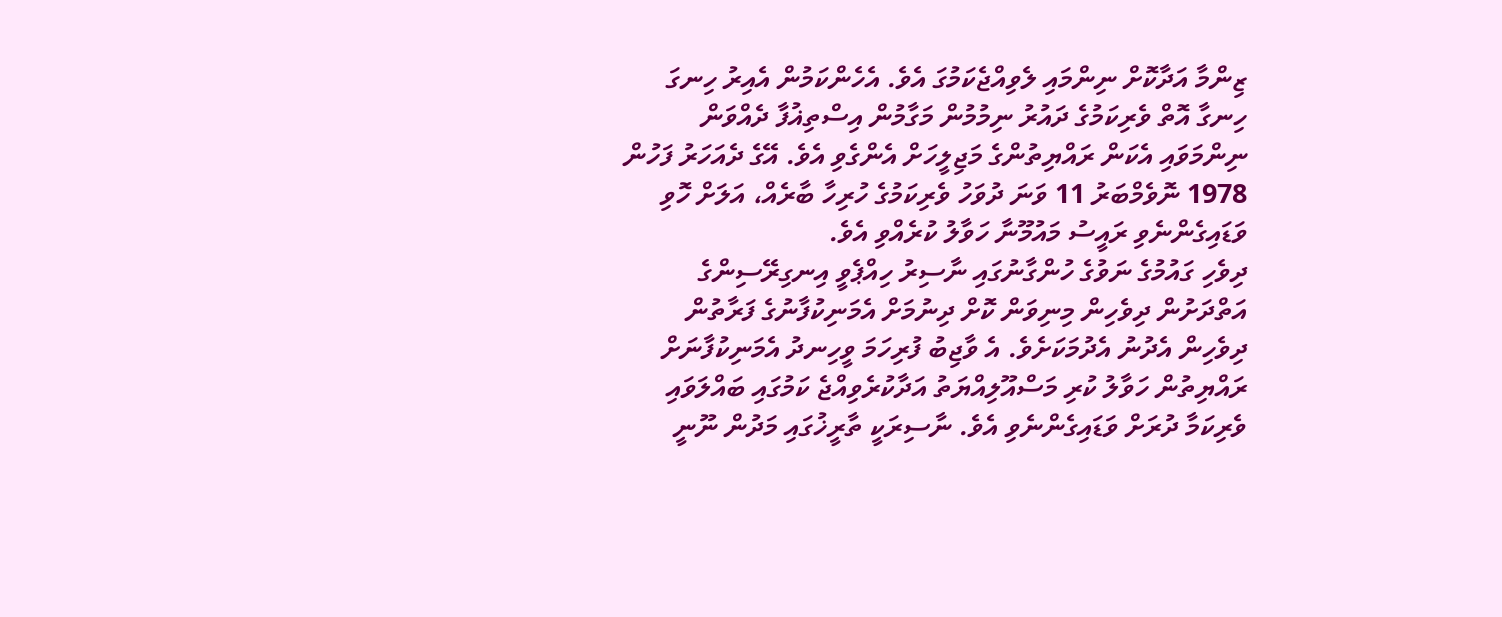ޒިންމާ އަދާކޮށް ނިންމައި ލެވިއްޖެކަމުގަ އެވެ. އެހެންކަމުން އެއިރު ހިނގަ ހިނގާ އޮތް ވެރިކަމުގެ ދައުރު ނިމުމުން މަގާމުން އިސްތިޣުފާ ދެއްވަން ނިންމަވައި އެކަން ރައްޔިތުންގެ މަޖިލީހަށް އެންގެވި އެވެ. އޭގެ ދެއަހަރު ފަހުން 1978 ނޮވެމްބަރު 11 ވަނަ ދުވަހު ވެރިކަމުގެ ހުރިހާ ބާރެއް، އަލަށް ހޮވި ވަޑައިގެންނެވި ރައީސު މައުމޫނާ ހަވާލު ކުރެއްވި އެވެ.
ދިވެހި ގައުމުގެ ނަވުގެ ހުންގާނުގައި ނާސިރު ހިއްޕެވީ އިނގިރޭސިންގެ އަތްދަށުން ދިވެހިން މިނިވަން ކޮށް ދިނުމަށް އެމަނިކުފާނުގެ ފަރާތުން ދިވެހިން އެދުނު އެދުމަކަށެވެ. އެ ވާޖިބު ފުރިހަމަ ވީހިނދު އެމަނިކުފާނަށް ރައްޔިތުން ހަވާލު ކުރި މަސްއޫލިއްޔަތު އަދާކުރެވިއްޖެ ކަމުގައި ބައްލަވައި ވެރިކަމާ ދުރަށް ވަޑައިގެންނެވި އެވެ. ނާސިރަކީ ތާރީޚުގައި މަދުން ނޫނީ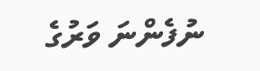ނުފެންނަ ވަރުގެ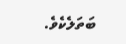ބަތަލެކެވެ.